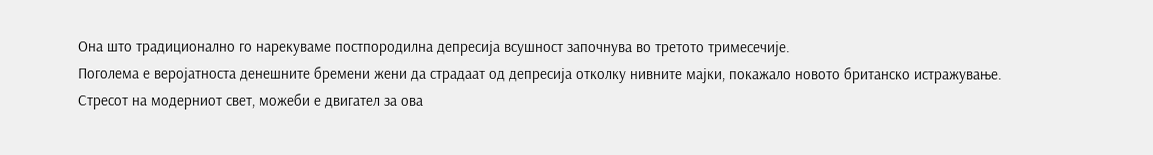Она што традиционално го нарекуваме постпородилна депресија всушност започнува во третото тримесечије.
Поголема е веројатноста денешните бремени жени да страдаат од депресија отколку нивните мајки, покажало новото британско истражување. Стресот на модерниот свет, можеби е двигател за ова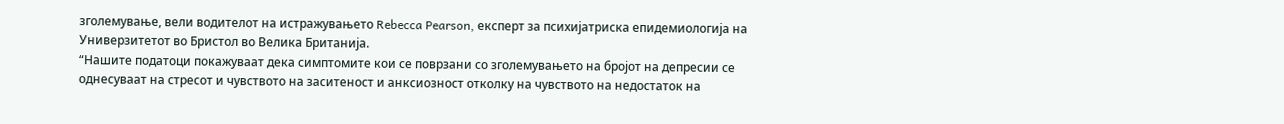зголемување, вели водителот на истражувањето Rebecca Pearson, експерт за психијатриска епидемиологија на Универзитетот во Бристол во Велика Британија.
“Нашите податоци покажуваат дека симптомите кои се поврзани со зголемувањето на бројот на депресии се однесуваат на стресот и чувството на заситеност и анксиозност отколку на чувството на недостаток на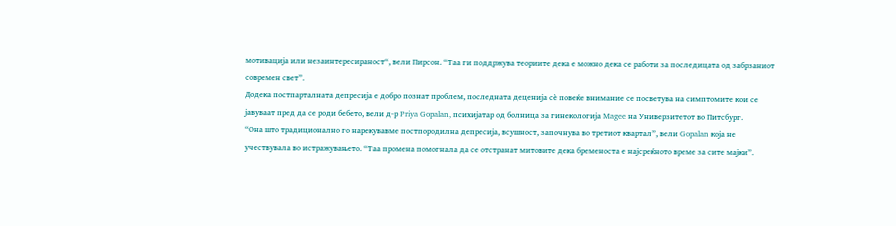мотивација или незаинтересираност“, вели Пирсон. “Таа ги поддржува теориите дека е можно дека се работи за последицата од забрзаниот современ свет”.
Додека постпарталната депресија е добро познат проблем, последната деценија сѐ повеќе внимание се посветува на симптомите кои се јавуваат пред да се роди бебето, вели д-р Priya Gopalan, психијатар од болница за гинекологија Magee на Универзитетот во Питсбург.
“Она што традиционално го нарекувавме постпородилна депресија, всушност, започнува во третиот квартал”, вели Gopalan која не учествувала во истражувањето. “Таа промена помогнала да се отстранат митовите дека бременоста е најсреќното време за сите мајки”.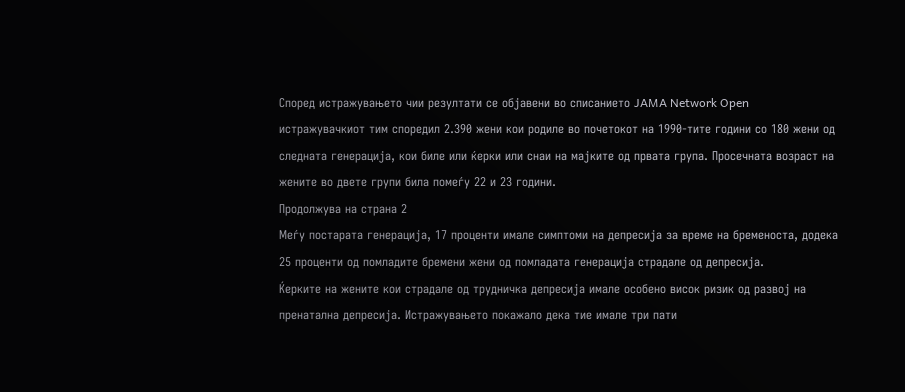Според истражувањето чии резултати се објавени во списанието JAMA Network Open истражувачкиот тим споредил 2.390 жени кои родиле во почетокот на 1990-тите години со 180 жени од следната генерација, кои биле или ќерки или снаи на мајките од првата група. Просечната возраст на жените во двете групи била помеѓу 22 и 23 години.
Продолжува на страна 2
Меѓу постарата генерација, 17 проценти имале симптоми на депресија за време на бременоста, додека 25 проценти од помладите бремени жени од помладата генерација страдале од депресија.
Ќерките на жените кои страдале од трудничка депресија имале особено висок ризик од развој на пренатална депресија. Истражувањето покажало дека тие имале три пати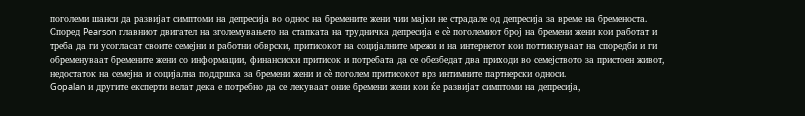поголеми шанси да развијат симптоми на депресија во однос на бремените жени чии мајки не страдале од депресија за време на бременоста.
Според Pearson главниот двигател на зголемувањето на стапката на трудничка депресија е сѐ поголемиот број на бремени жени кои работат и треба да ги усогласат своите семејни и работни обврски, притисокот на социјалните мрежи и на интернетот кои поттикнуваат на споредби и ги обременуваат бремените жени со информации, финансиски притисок и потребата да се обезбедат два приходи во семејството за пристоен живот, недостаток на семејна и социјална поддршка за бремени жени и сѐ поголем притисокот врз интимните партнерски односи.
Gopalan и другите експерти велат дека е потребно да се лекуваат оние бремени жени кои ќе развијат симптоми на депресија,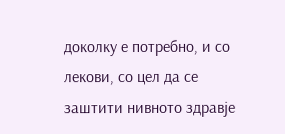доколку е потребно, и со лекови, со цел да се заштити нивното здравје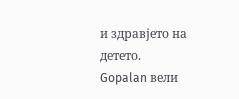и здравјето на детето.
Gopalan вели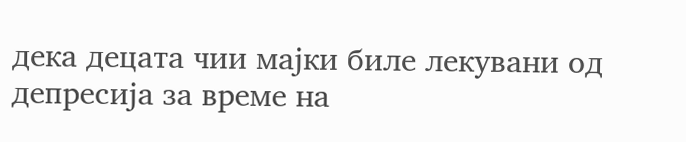дека децата чии мајки биле лекувани од депресија за време на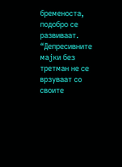бременоста, подобро се развиваат.
“Депресивните мајки без третман не се врзуваат со своите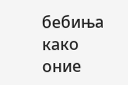бебиња како оние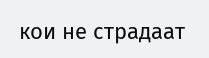кои не страдаат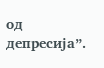од депресија”.